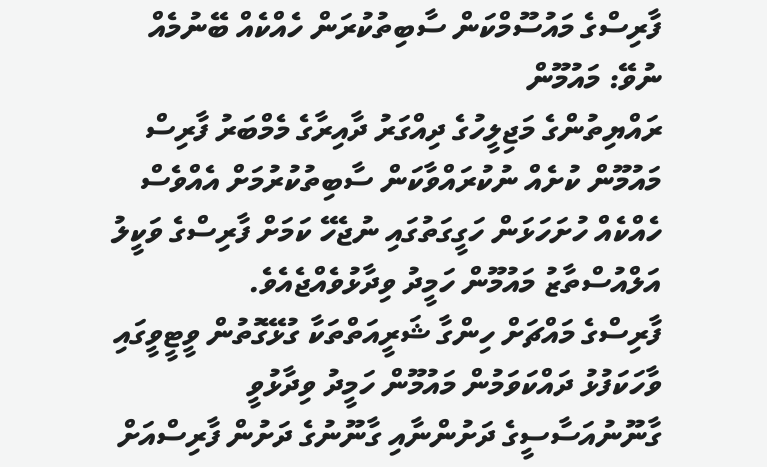ފާރިސްގެ މައުސޫމްކަން ސާބިތުކުރަން ހެއްކެއް ބޭނުމެއް ނުވޭ: މައުމޫން
ރައްޔިތުންގެ މަޖިލީހުގެ ދިއްގަރު ދާއިރާގެ މެމްބަރު ފާރިސް މައުމޫން ކުށެއް ނުކުރައްވާކަން ސާބިތުކުރުމަށް އެއްވެސް ހެއްކެއް ހުށަހަޅަން ހަގީގަތުގައި ނުޖެހޭ ކަމަށް ފާރިސްގެ ވަކީލު އަލްއުސްތާޒު މައުމޫން ހަމީދު ވިދާޅުވެއްޖެއެވެ.
ފާރިސްގެ މައްޗަށް ހިންގާ ޝަރީއަތްތަކާ ގުޅޭގޮތުން ވީޓީވީގައި ވާހަކަފުޅު ދައްކަވަމުން މައުމޫން ހަމީދު ވިދާޅުވީ ގާނޫނުއަސާސީގެ ދަށުންނާއި ގާނޫނުގެ ދަށުން ފާރިސްއަށް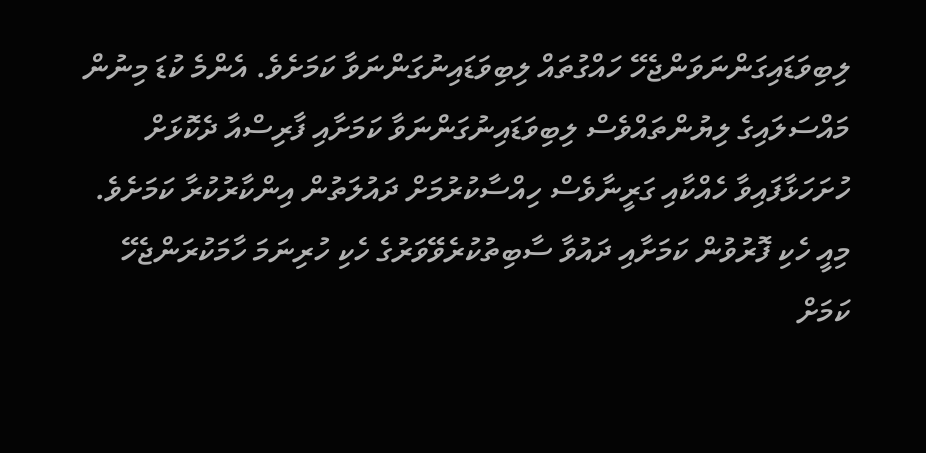ލިބިވަޑައިގަންނަވަންޖެހޭ ހައްގުތައް ލިބިވަޑައިނުގަންނަވާ ކަމަށެވެ. އެންމެ ކުޑަ މިނުން މައްސަލައިގެ ލިޔުންތައްވެސް ލިބިވަޑައިނުގަންނަވާ ކަމަށާއި ފާރިސްއާ ދެކޮޅަށް ހުށަހަޅާފައިވާ ހެއްކާއި ގަރީނާވެސް ހިއްސާކުރުމަށް ދައުލަތުން އިންކާރުކުރާ ކަމަށެވެ. މިއީ ހެކި ފޮރުވުން ކަމަށާއި ދައުވާ ސާބިތުކުރެވޭވަރުގެ ހެކި ހުރިނަމަ ހާމަކުރަންޖެހޭ ކަމަށް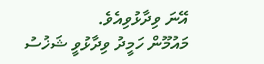އޭނަ ވިދާޅުވިއެވެ.
މައުމޫން ހަމީދު ވިދާޅުވީ ޝަޚުސު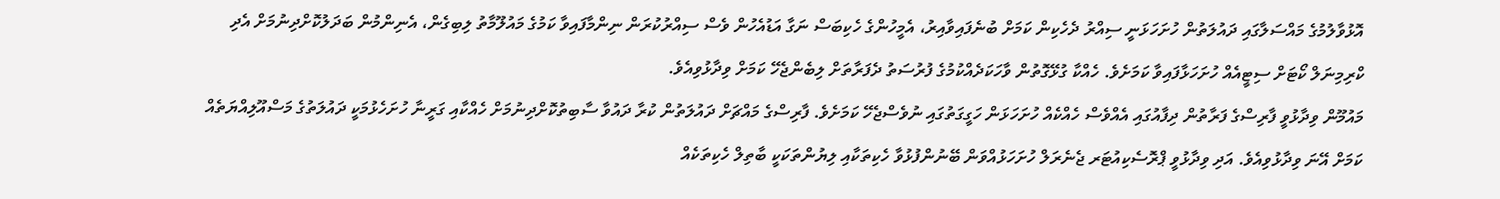އޮޅުވާލުމުގެ މައްސަލާގައި ދައުލަތުން ހުށަހަޅަނީ ސިއްރު ދެހެކިން ކަމަށް ބުނެފައިވާއިރު، އެމީހުންގެ ހެކިބަސް ނަގާ އަޑުއެހުން ވެސް ސިއްރުކުރަން ނިންމާފައިވާ ކަމުގެ މައުލޫމާތު ލިބިގެން، އެނިންމުން ބަދަލުކޮށްދިނުމަށް އެދި ކްރިމިނަލް ކޯޓަށް ސިޓީއެއް ހުށަހަޅާފައިވާ ކަމަށެވެ. ހެއްކާ ގުޅޭގޮތުން ވާހަކަދެއްކުމުގެ ފުރުސަތު ދެފަރާތަށް ލިބެންޖެހޭ ކަމަށް ވިދާޅުވިއެވެ.
މައުމޫން ވިދާޅުވީ ފާރިސްގެ ފަރާތުން ދިފާއުގައި އެއްވެސް ހެއްކެއް ހުށަހަޅަން ހަގީގަތުގައި ނުވެސްޖެހޭ ކަމަށެވެ. ފާރިސްގެ މައްޗަށް ދައުލަތުން ކުރާ ދައުވާ ސާބިތުކޮށްދިނުމަށް ހެއްކާއި ގަރީނާ ހުށަހެޅުމަކީ ދައުލަތުގެ މަސްއޫލިއްޔަތެއް ކަމަށް އޭނަ ވިދާޅުވިއެވެ. އަދި ވިދާޅުވީ ޕްރޮސެކިއުޓަރ ޖެނެރަލް ހުށަހަޅުއްވަން ބޭނުންފުޅުވާ ހެކިތަކާއި ލިޔުންތަކަކީ ބާތިލް ހެކިތަކެއް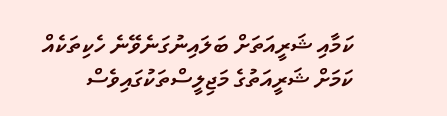ކަމާއި ޝަރީއަތަށް ބަލައިނުގަނެވޭނެ ހެކިތަކެއް ކަމަށް ޝަރީއަތުގެ މަޖިލީސްތަކުގައިވެސް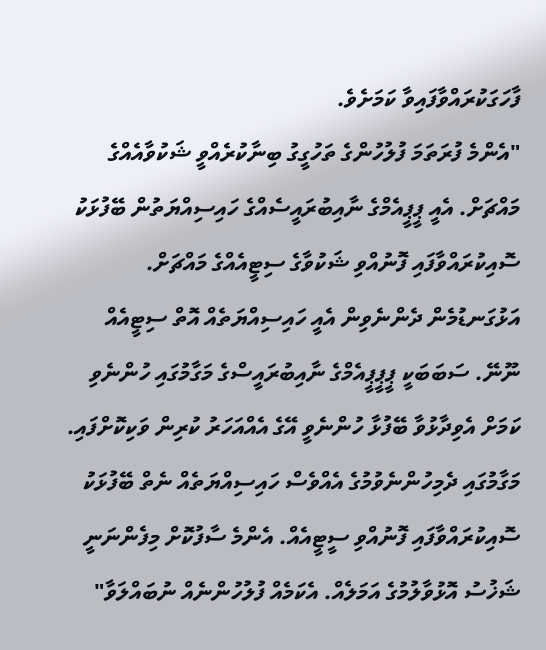ފާހަގަކުރައްވާފައިވާ ކަމަށެވެ.
"އެންމެ ފުރަތަމަ ފުލުހުންގެ ތަހުގީގު ބިނާކުރެއްވީ ޝަކުވާއެއްގެ މައްޗަށް. އެއީ ޕީޕީއެމްގެ ނާއިބުރައީސެއްގެ ހައިސިއްޔަތުން ބޭފުޅަކު ސޮއިކުރައްވާފައި ފޮނުއްވި ޝަކުވާގެ ސިޓީއެއްގެ މައްޗަށް. އަޅުގަނޑުމެން ދެންނެވިން އެއީ ހައިސިއްޔަތެއް އޮތް ސިޓީއެއް ނޫނޭ. ސަބަބަކީ ޕީޕީޕީއެމްގެ ނާއިބުރައީސްގެ މަގާމުގައި ހުންނެވި ކަމަށް އެވިދާޅުވާ ބޭފުޅާ ހުންނެވީ އޭގެ އެއްއަހަރު ކުރިން ވަކިކޮށްފައި. މަގާމުގައި ދެމިހުންނެވުމުގެ އެއްވެސް ހައިސިއްޔަތެއް ނެތް ބޭފުޅަކު ސޮއިކުރައްވާފައި ފޮނުއްވި ސީޓީއެއް. އެންމެ ސާފުކޮށް މިފެންނަނީ ޝަޚުސު އޮޅުވާލުމުގެ އަމަލެއް. އެކަމެއް ފުލުހުންނެއް ނުބައްލަވާ"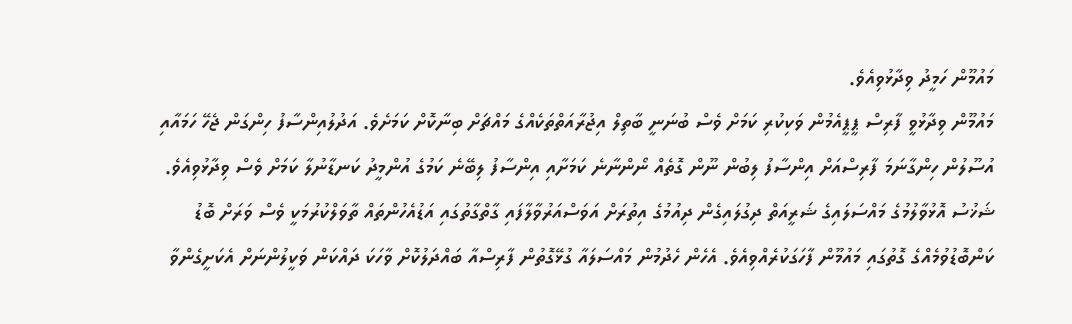މައުމޫން ހަމީދު ވިދާޅުވިއެވެ.
މައުމޫން ވިދާޅުވީ ފާރިސް ޕީޕީއެމުން ވަކިކުރި ކަމަށް ވެސް ބުނަނީ ބާތިލް އިޖުރާއަތްތަކެއްގެ މައްޗަށް ބިނާކޮށް ކަމަށެވެ. އަދުލުއިންސާފު ހިންގަން ޖެހޭ ހަމައާއި އުސޫލުން ހިންގާނަމަ ފާރިސްއަށް އިންސާފު ލިބުން ނޫން ގޮތެއް ނޯންނާނެ ކަމަށާއި އިންސާފު ލިބޭނެ ކަމުގެ އުންމީދު ކަނޑާނުލާ ކަމަށް ވެސް ވިދާޅުވިއެވެ.
ޝަޚުސު އޮޅުވާލުމުގެ މައްސަލައިގެ ޝަރީއަތް ދިގުލައިގެން ދިއުމުގެ އިތުރަށް އަވަސްއަރުވާލާފައި ގާތްގާތުގައި އަޑުއެހުންތައް ތާވަލްކުރުމަކީ ވެސް ވަރަށް ބޮޑު ކަންބޮޑުވުމެއްގެ ގޮތުގައި މައުމޫން ފާހަގަކުރެއްވިއެވެ. އެހެން ހެދުމުން މައްސަލައާ ގުޅޭގޮތުން ފާރިސްއާ ބައްދަލުކޮށް ވާހަކަ ދައްކަން ވަކީލުންނަށް އެކަށީގެންވާ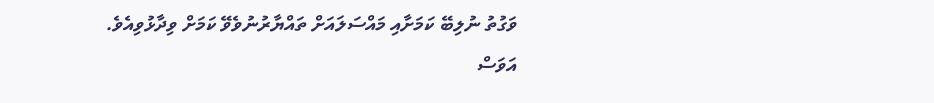ވަގުތު ނުލިބޭ ކަމަށާއި މައްސަލައަށް ތައްޔާރުނުވެވޭ ކަމަށް ވިދާޅުވިއެވެ. އަވަސް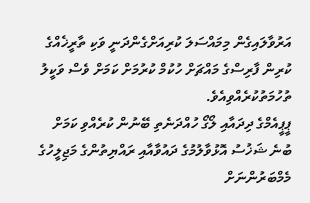އަރުވާލައިގެން މިމައްސަލަ ކުރިއަށްގެންދަނީ ވަކި ތާރީޚެއްގެ ކުރިން ފާރިސްގެ މައްޗަށް ހުކުމް ކުރުމަށް ކަމަށް ވެސް ވަކީލު ތުހުމަތުކުރެއްވިއެވެ.
ޕީޕީއެމްގެ ދިދައާއި ލޯގޯ ހުއްދަނެތި ބޭނުން ކުރެއްވި ކަމަށް ބުނެ ޝަޚުސު އޮޅުވާލުމުގެ ދައުވާއާއި ރައްޔިތުންގެ މަޖިލީހުގެ މެމްބަރުންނަށް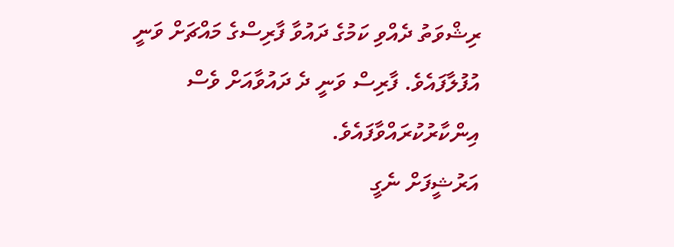ރިޝްވަތު ދެއްވި ކަމުގެ ދައުވާ ފާރިސްގެ މައްޗަށް ވަނީ އުފުލާފައެވެ. ފާރިސް ވަނީ ދެ ދައުވާއަށް ވެސް އިންކާރުކުރައްވާފައެވެ.
އަރުޝީފަށް ނެގީ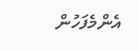އެންމެފަހުން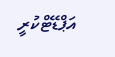އަޕްޑޭޓްކުރީ